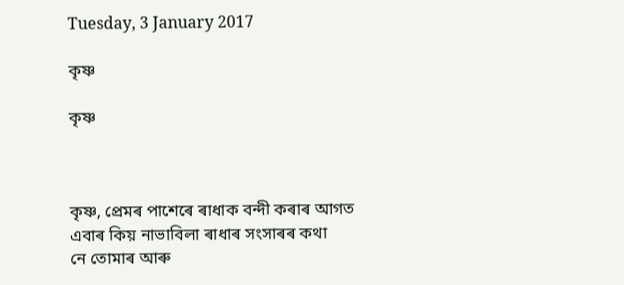Tuesday, 3 January 2017

কৃষ্ণ

কৃষ্ণ



কৃষ্ণ, প্ৰেমৰ পাশেৰে ৰাধাক বন্দী কৰাৰ আগত
এবাৰ কিয় নাভাবিলা ৰাধাৰ সংসাৰৰ কথা
নে তোমাৰ আৰু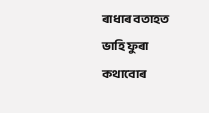ৰাধাৰ বতাহত ভাহি ফুৰা কথাবোৰ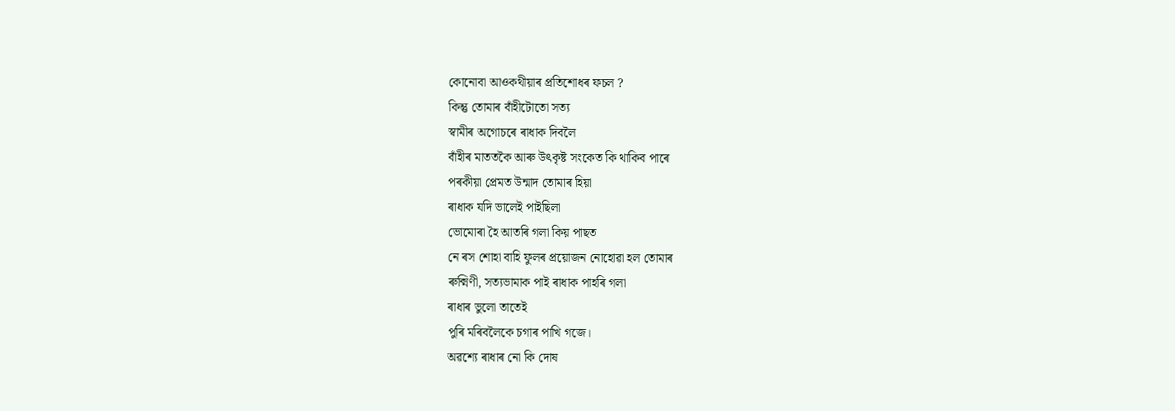কোনোবা আওকথীয়াৰ প্ৰতিশোধৰ ফচল ?
কিন্তু তোমাৰ বাঁহীটোতো সত্য
স্বামীৰ অগোচৰে ৰাধাক দিবলৈ
বাঁহীৰ মাততকৈ আৰু উৎকৃষ্ট সংকেত কি থাকিব পাৰে
পৰকীয়া প্ৰেমত উন্মাদ তোমাৰ হিয়া
ৰাধাক যদি ভালেই পাইছিলা
ভোমোৰা হৈ আতৰি গলা কিয় পাছত
নে ৰস শোহা বাহি ফুলৰ প্ৰয়োজন নোহোৱা হল তোমাৰ
ৰুক্মিণী, সত্যভামাক পাই ৰাধাক পাহৰি গলা
ৰাধাৰ ভুলো তাতেই
পুৰি মৰিবলৈকে চগাৰ পাখি গজে।
অৱশ্যে ৰাধাৰ নো কি দোষ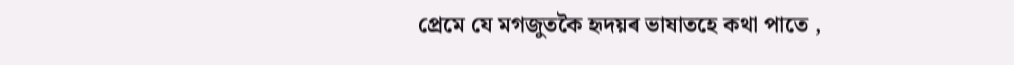প্ৰেমে যে মগজুতকৈ হৃদয়ৰ ভাষাতহে কথা পাতে ,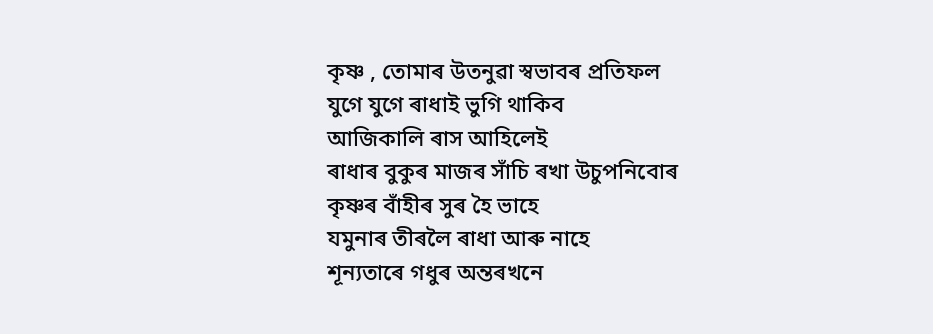কৃষ্ণ , তোমাৰ উতনুৱা স্বভাবৰ প্ৰতিফল
যুগে যুগে ৰাধাই ভুগি থাকিব
আজিকালি ৰাস আহিলেই
ৰাধাৰ বুকুৰ মাজৰ সাঁচি ৰখা উচুপনিবোৰ
কৃষ্ণৰ বাঁহীৰ সুৰ হৈ ভাহে
যমুনাৰ তীৰলৈ ৰাধা আৰু নাহে
শূন্যতাৰে গধুৰ অন্তৰখনে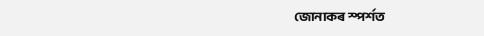জোনাকৰ স্পৰ্শত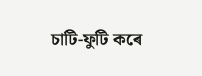চাটি-ফুটি কৰে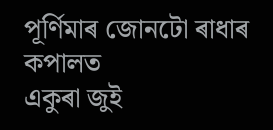পূৰ্ণিমাৰ জোনটো ৰাধাৰ কপালত
একুৰা জুই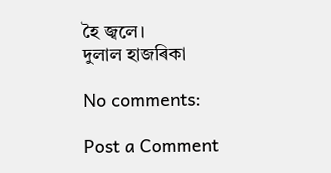হৈ জ্বলে।
দুলাল হাজৰিকা

No comments:

Post a Comment